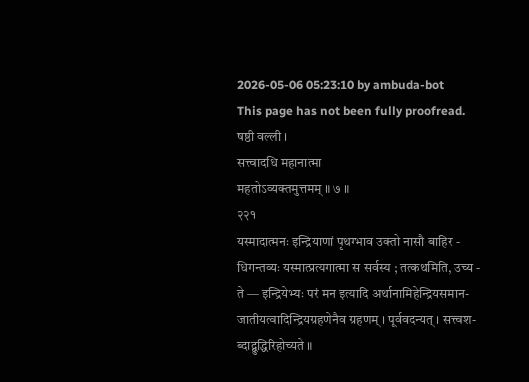2026-05-06 05:23:10 by ambuda-bot
This page has not been fully proofread.
षष्ठी वल्ली ।
सत्त्वादधि महानात्मा
महतोऽव्यक्तमुत्तमम् ॥ ७ ॥
२२१
यस्मादात्मनः इन्द्रियाणां पृथग्भाव उक्तो नासौ बाहिर -
धिगन्तव्यः यस्मात्प्रत्यगात्मा स सर्वस्य ; तत्कथमिति, उच्य -
ते — इन्द्रियेभ्यः परं मन इत्यादि अर्थानामिहेन्द्रियसमान-
जातीयत्वादिन्द्रियग्रहणेनैव ग्रहणम् । पूर्ववदन्यत् । सत्त्वश-
ब्दाद्बुद्धिरिहोच्यते ॥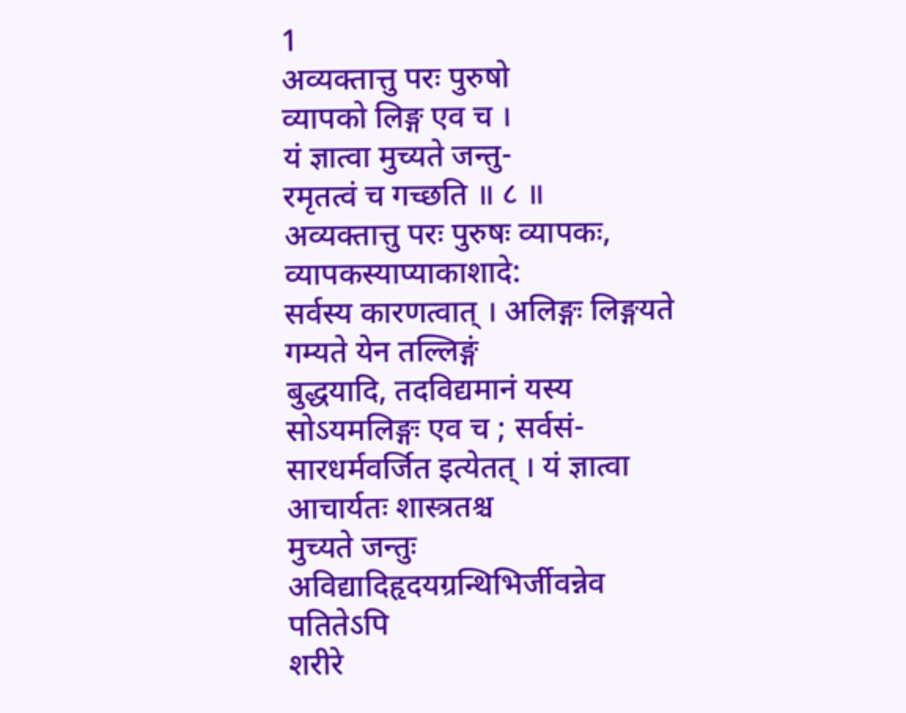1
अव्यक्तात्तु परः पुरुषो
व्यापको लिङ्ग एव च ।
यं ज्ञात्वा मुच्यते जन्तु-
रमृतत्वं च गच्छति ॥ ८ ॥
अव्यक्तात्तु परः पुरुषः व्यापकः, व्यापकस्याप्याकाशादे:
सर्वस्य कारणत्वात् । अलिङ्गः लिङ्गयते गम्यते येन तल्लिङ्गं
बुद्धयादि, तदविद्यमानं यस्य सोऽयमलिङ्गः एव च ; सर्वसं-
सारधर्मवर्जित इत्येतत् । यं ज्ञात्वा आचार्यतः शास्त्रतश्च
मुच्यते जन्तुः अविद्यादिहृदयग्रन्थिभिर्जीवन्नेव पतितेऽपि
शरीरे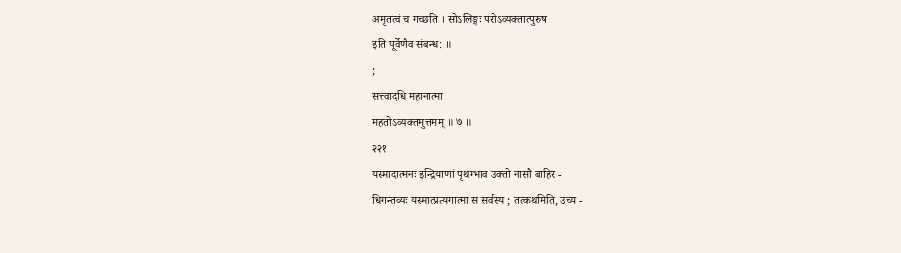अमृतत्वं च गच्छति । सोऽलिङ्गः परोऽव्यक्तात्पुरुष
इति पूर्वेणैव संबन्ध: ॥
;
सत्त्वादधि महानात्मा
महतोऽव्यक्तमुत्तमम् ॥ ७ ॥
२२१
यस्मादात्मनः इन्द्रियाणां पृथग्भाव उक्तो नासौ बाहिर -
धिगन्तव्यः यस्मात्प्रत्यगात्मा स सर्वस्य ; तत्कथमिति, उच्य -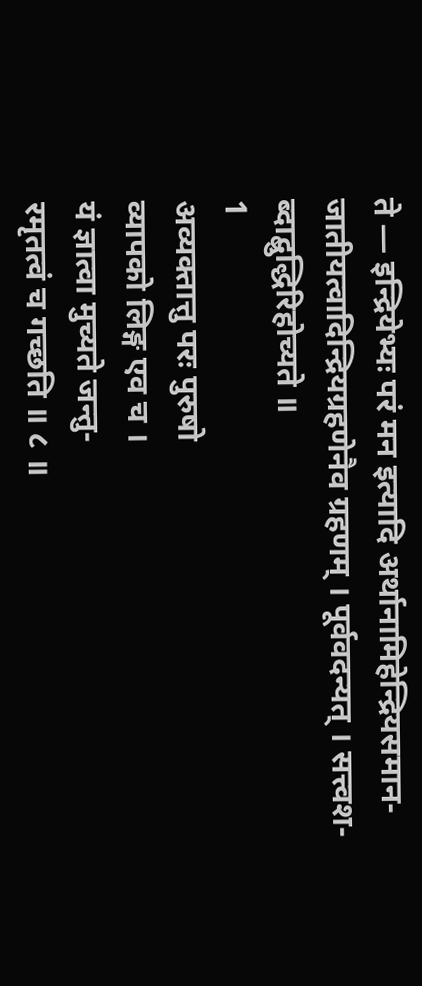ते — इन्द्रियेभ्यः परं मन इत्यादि अर्थानामिहेन्द्रियसमान-
जातीयत्वादिन्द्रियग्रहणेनैव ग्रहणम् । पूर्ववदन्यत् । सत्त्वश-
ब्दाद्बुद्धिरिहोच्यते ॥
1
अव्यक्तात्तु परः पुरुषो
व्यापको लिङ्ग एव च ।
यं ज्ञात्वा मुच्यते जन्तु-
रमृतत्वं च गच्छति ॥ ८ ॥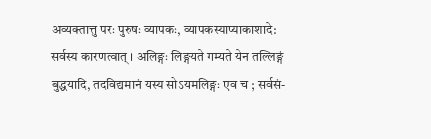अव्यक्तात्तु परः पुरुषः व्यापकः, व्यापकस्याप्याकाशादे:
सर्वस्य कारणत्वात् । अलिङ्गः लिङ्गयते गम्यते येन तल्लिङ्गं
बुद्धयादि, तदविद्यमानं यस्य सोऽयमलिङ्गः एव च ; सर्वसं-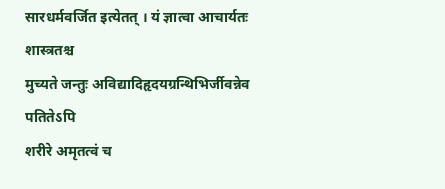सारधर्मवर्जित इत्येतत् । यं ज्ञात्वा आचार्यतः शास्त्रतश्च
मुच्यते जन्तुः अविद्यादिहृदयग्रन्थिभिर्जीवन्नेव पतितेऽपि
शरीरे अमृतत्वं च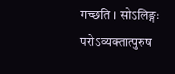गच्छति । सोऽलिङ्गः परोऽव्यक्तात्पुरुष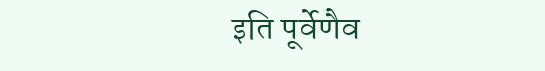इति पूर्वेणैव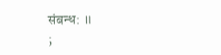संबन्ध: ॥
;